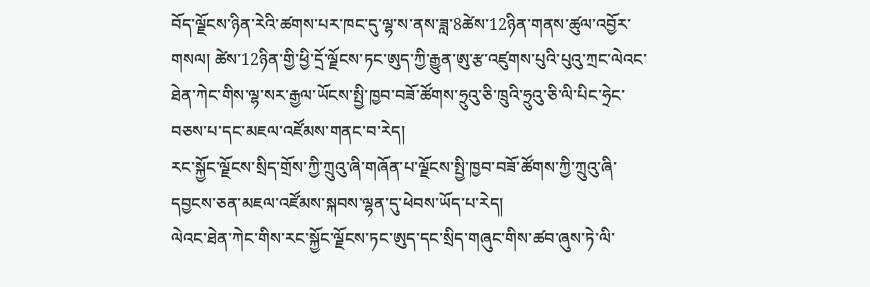བོད་ལྗོངས་ཉིན་རེའི་ཚགས་པར་ཁང་དུ་ལྷ་ས་ནས་ཟླ་8ཚེས་12ཉིན་གནས་ཚུལ་འབྱོར་གསལ། ཚེས་12ཉིན་གྱི་ཕྱི་དྲོ་ལྗོངས་ཏང་ཨུད་ཀྱི་རྒྱུན་ཨུ་རྩ་འཛུགས་པུའི་པུའུ་ཀྲང་ལེའང་ཐེན་ཀེང་གིས་ལྷ་སར་རྒྱལ་ཡོངས་སྤྱི་ཁྱབ་བཟོ་ཚོགས་ཧྲུའུ་ཅི་ཁྲུའི་ཧྲུའུ་ཅི་ལི་པིང་ཧྲེང་བཅས་པ་དང་མཇལ་འཛོམས་གནང་བ་རེད།
རང་སྐྱོང་ལྗོངས་སྲིད་གྲོས་ཀྱི་ཀྲུའུ་ཞི་གཞོན་པ་ལྗོངས་སྤྱི་ཁྱབ་བཟོ་ཚོགས་ཀྱི་ཀྲུའུ་ཞི་དབྱངས་ཅན་མཇལ་འཛོམས་སྐབས་ལྷན་དུ་ཕེབས་ཡོད་པ་རེད།
ལེའང་ཐེན་ཀེང་གིས་རང་སྐྱོང་ལྗོངས་ཏང་ཨུད་དང་སྲིད་གཞུང་གིས་ཚབ་ཞུས་ཏེ་ལི་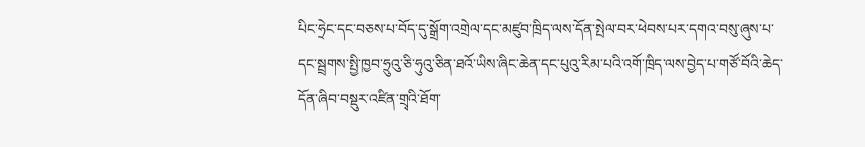པིང་ཧྲེང་དང་བཅས་པ་བོད་དུ་སྒྲོག་འགྲེལ་དང་མཛུབ་ཁྲིད་ལས་དོན་སྤེལ་བར་ཕེབས་པར་དགའ་བསུ་ཞུས་པ་དང་སྦྲགས་སྤྱི་ཁྱབ་ཧྲུའུ་ཅི་ཧུའུ་ཅིན་ཐའོ་ཡིས་ཞིང་ཆེན་དང་པུའུ་རིམ་པའི་འགོ་ཁྲིད་ལས་བྱེད་པ་གཙོ་བོའི་ཆེད་དོན་ཞིབ་བསྡུར་འཛིན་གྲྭའི་ཐོག་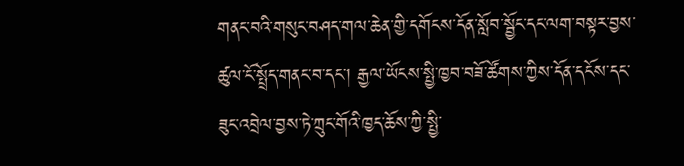གནང་བའི་གསུང་བཤད་གལ་ཆེན་གྱི་དགོངས་དོན་སློབ་སྦྱོང་དང་ལག་བསྟར་བྱས་ཚུལ་ངོ་སྤྲོད་གནང་བ་དང་། རྒྱལ་ཡོངས་སྤྱི་ཁྱབ་བཟོ་ཚོགས་ཀྱིས་དོན་དངོས་དང་ཟུང་འབྲེལ་བྱས་ཏེ་ཀྲུང་གོའི་ཁྱད་ཆོས་ཀྱི་སྤྱི་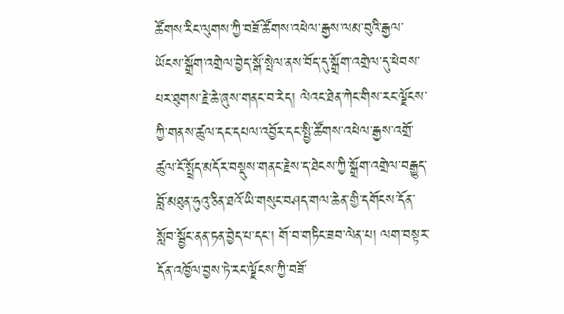ཚོགས་རིང་ལུགས་ཀྱི་བཟོ་ཚོགས་འཕེལ་རྒྱས་ལམ་བུའི་རྒྱལ་ཡོངས་སྒྲོག་འགྲེལ་བྱེད་སྒོ་སྤེལ་ནས་བོད་དུ་སྒྲོག་འགྲེལ་དུ་ཕེབས་པར་ཐུགས་རྗེ་ཆེ་ཞུས་གནང་བ་རེད། ལེའང་ཐེན་ཀེང་གིས་རང་ལྗོངས་ཀྱི་གནས་ཚུལ་དང་དཔལ་འབྱོར་དང་སྤྱི་ཚོགས་འཕེལ་རྒྱས་འགྲོ་ཚུལ་ངོ་སྤྲོད་མདོར་བསྡུས་གནང་རྗེས་ད་ཐེངས་ཀྱི་སྒྲོག་འགྲེལ་བརྒྱུད་བློ་མཐུན་ཧུའུ་ཅིན་ཐའོ་ཡི་གསུང་བཤད་གལ་ཆེན་གྱི་དགོངས་དོན་སློབ་སྦྱོང་ནན་ཏན་བྱེད་པ་དང་། གོ་བ་གཏིང་ཟབ་ལེན་པ། ལག་བསྟར་དོན་འཁྱོལ་བྱས་ཏེ་རང་ལྗོངས་ཀྱི་བཟོ་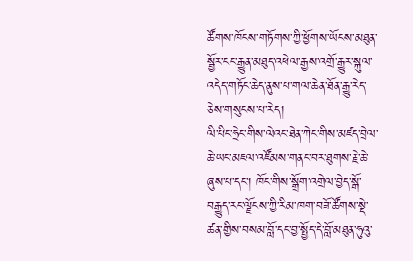ཚོགས་ཁོངས་གཏོགས་ཀྱི་ཕྱོགས་ཡོངས་མཐུན་སྦྱོར་ངང་རྒྱུན་མཐུད་འཕེལ་རྒྱས་འགྲོ་རྒྱུར་སྐུལ་འདེད་གཏོང་ཆེད་ནུས་པ་གལ་ཆེན་ཐོན་རྒྱུ་རེད་ཅེས་གསུངས་པ་རེད།
ལི་པིང་ཧྲེང་གིས་ལེའང་ཐེན་ཀེང་གིས་མཛད་བྲེལ་ཆེ་ཡང་མཇལ་འཛོམས་གནང་བར་ཐུགས་རྗེ་ཆེ་ཞུས་པ་དང་། ཁོང་གིས་སྒྲོག་འགྲེལ་བྱེད་སྒོ་བརྒྱུད་རང་ལྗོངས་ཀྱི་རིམ་ཁག་བཟོ་ཚོགས་སྡེ་ཚན་གྱིས་བསམ་བློ་དང་བྱ་སྤྱོད་དེ་བློ་མཐུན་ཧུའུ་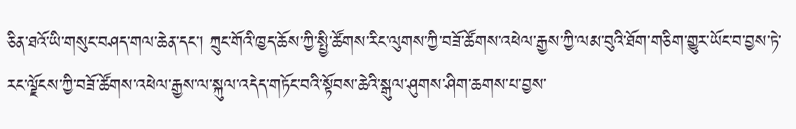ཅིན་ཐའོ་ཡི་གསུང་བཤད་གལ་ཆེན་དང་། ཀྲུང་གོའི་ཁྱད་ཆོས་ཀྱི་སྤྱི་ཚོགས་རིང་ལུགས་ཀྱི་བཟོ་ཚོགས་འཕེལ་རྒྱས་ཀྱི་ལམ་བུའི་ཐོག་གཅིག་གྱུར་ཡོང་བ་བྱས་ཏེ་རང་ལྗོངས་ཀྱི་བཟོ་ཚོགས་འཕེལ་རྒྱས་ལ་སྐུལ་འདེད་གཏོང་བའི་སྟོབས་ཆེའི་སྒུལ་ཤུགས་ཤིག་ཆགས་པ་བྱས་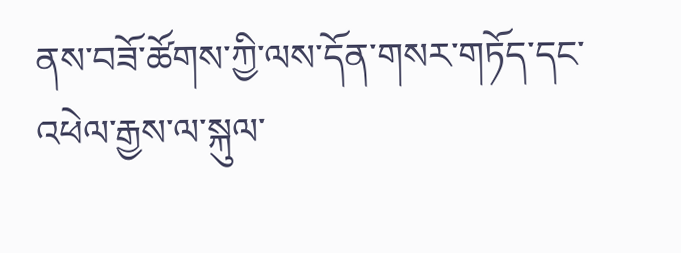ནས་བཟོ་ཚོགས་ཀྱི་ལས་དོན་གསར་གཏོད་དང་འཕེལ་རྒྱས་ལ་སྐུལ་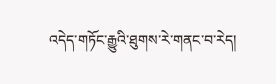འདེད་གཏོང་རྒྱུའི་ཐུགས་རེ་གནང་བ་རེད།